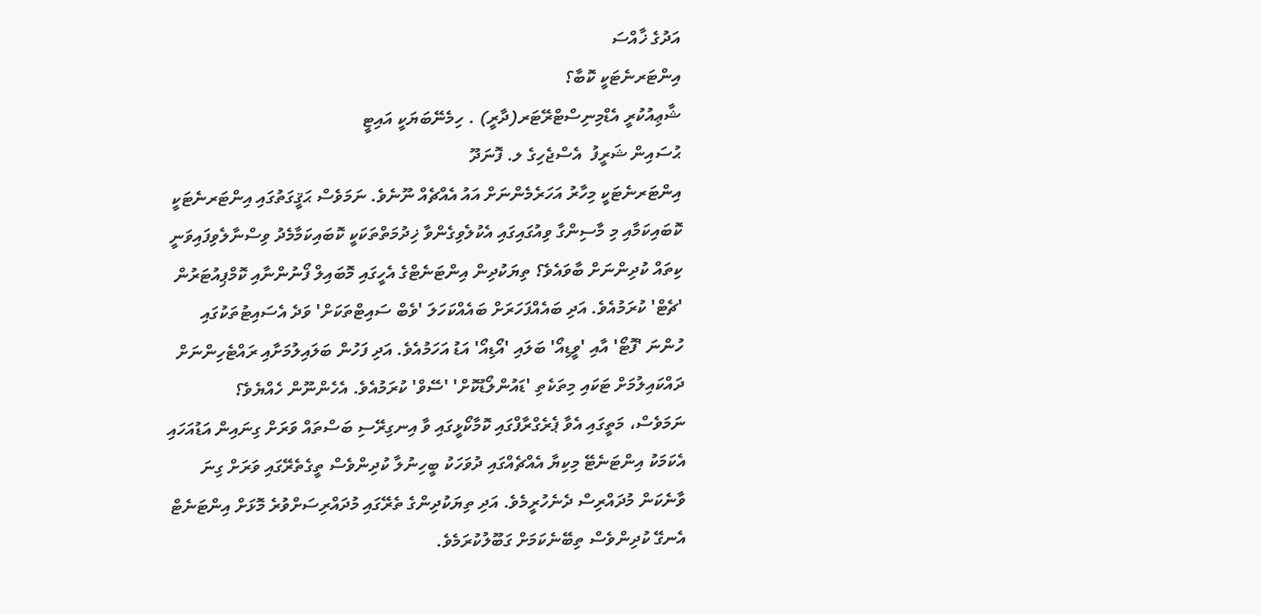އަދުގެ ޚާއްސަ
އިންޓަރނެޓަކީ ކޮބާ؟
ޝާޢިއުކުރީ އެޑްމިނިސްޓްރޭޓަރ(ދާރީ) . ހިމެނޭބަޔަކީ އައިޓީ
ޙުސައިން ޝަރީފު  އެސްޖެހިގެ ލ. ފޮނަދޫ
އިންޓަރނެޓަކީ މިހާރު އަހަރެމެންނަށް އައު އެއްޗެއް ނޫނެވެ. ނަމަވެސް ޙަޤީގަތުގައި އިންޓަރނެޓަކީ ކޮބައިކަމާއި މި މާސިންގާ ވިއުގައިގައި އެކުލެވިގެންވާ ޚިދުމަތްތަކަކީ ކޮބައިކަމާމެދު ވިސްނާލެވިފައިވަނީ ކިތައް ކުދިންނަށް ބާވައެވެ؟ ތިޔަކުދިން އިންޓަނެޓްގެ އެހީގައި މޮބައިލް ފޯނުންނާއި ކޮމްޕިއުޓަރުން 'ޗެޓް' ކުރަމުއެވެ. އަދި ބައެއްފަހަރަށް ބައެއްކަހަލަ 'ވެބް ސައިޓްތަކަށް' ވަދެ އެސައިޓުތަކުގައި ހުންނަ 'ފޮޓޯ' އާއި 'ވީޑިއޯ' ބަލައި 'އޯޑިއޯ' އަޑު އަހަމުއެވެ. އަދި ފަހުން ބަލައިލުމަށާއި ރައްޓެހިންނަށް ދައްކައިލުމަށް ޓަކައި މިތަކެތި 'ޑައުންލޯޑުކޮށް' 'ސޭވް' ކުރަމުއެވެ. އެހެންނޫން ހެއްޔެވެ؟
ނަމަވެސް، މަތީގައި އެވާ ޕެރެގްރާފްގައި ކޮމާކޯޅީގައި ވާ އިނގިރޭސި ބަސްތައް ވަރަށް ގިނައިން އަޑުއަހައި އެކަމަކު އިންޓަނެޓޭ މިކިޔާ އެއްޗެއްގައި ދުވަހަކު ބީހިނުލާ ކުދިންވެސް ތީގެތެރޭގައި ވަރަށް ގިނަ ވާނެކަން މުދައްރިސް ދެނެހުރީމެވެ. އަދި ތިޔަކުދިންގެ ތެރޭގައި މުދައްރިސަށްވުރެ މޮޅަށް އިންޓަނެޓް އެނގޭ ކުދިންވެސް ތިބޭނެކަމަށް ގަބޫލުކުރަމެވެ.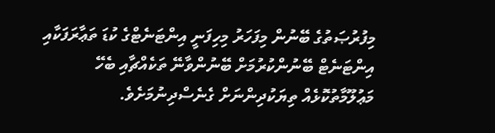މިފުރުޞަތުގެ ބޭނުން މިފަހަރު މިހިފަނީ އިންޓަނެޓްގެ ކުޑަ ތަޢާރަފަކާއި އިންޓަނެޓް ބޭނުންކުރުމަށް ބޭނުންވާނޭ ތަކެއްޗާއި ބެހޭ މަޢުލޫމާތުކޮޅެއް ތިޔަކުދިންނަށް ގެނެސްދިނުމަށެވެ.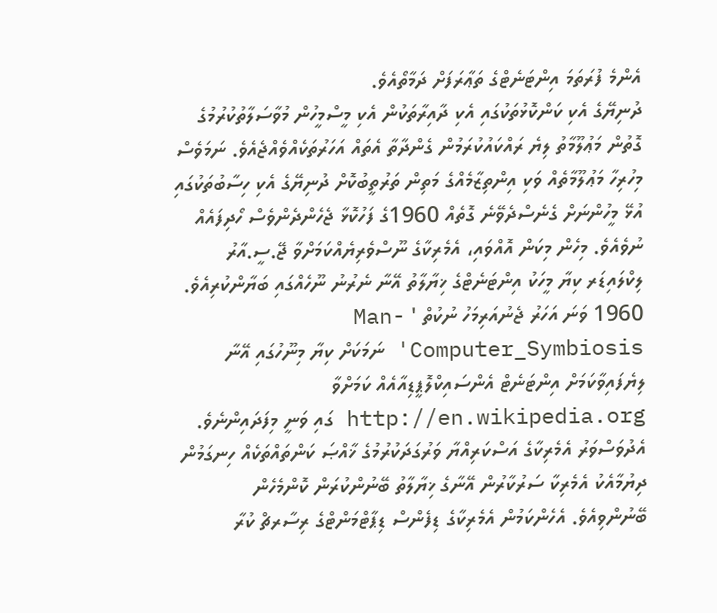އެންމެ ފުރަތަމަ އިންޓަނެޓްގެ ތަޢާރަފަށް ދަމާތޯއެވެ.
ދުނިޔޭގެ އެކި ކަންކޮޅުތަކުގައި އެކި ދާއިރާތަކުން އެކި މީސްމީހުން މުވާސަލާތުކުރުމުގެ ގޮތުން މަޢުލޫމާތު ލިޔެ ރައްކައުކުރަމުން ގެންދާތާ އެތައް އަހަރުތަކެއްވެއްޖެއެވެ. ނަމަވެސް މިހުރިހާ މަޢުލޫމާތެއް ވަކި އިންތިޒާމެއްގެ މަތިން ތަރުތީބުކޮށް ދުނިޔޭގެ އެކި ހިސާބުތަކުގައި އުޅޭ މީހުންނަށް ގެނެސްދެވޭނެ ގޮތެއް 1960ގެ ފަހުކޮޅާ ޖެހެންދެންވެސް ހޯދިފައެއް ނުވެއެވެ. މިހެން މިކަން އޮއްވައި، އެމެރިކާގެ ނޫސްވެރިޔެއްކަމަށްވާ ޖޭ.ސީ.އާރު ލިކްލައިޑަރ ކިޔާ މީހަކު އިންޓަނެޓްގެ ޚިޔާލާތު އޭނާ ނެރުނު ނޫހެއްގައި ބަޔާންކުރިއެވެ. 1960 ވަނަ އަހަރު ޖެނުއަރިމަހު ނުކުތް ' Man-Computer_Symbiosis' ނަމަކަށް ކިޔާ މިނޫހުގައި އޭނާ ލިޔެފައިވާކަމަށް އިންޓަނެޓް އެންސައިކްލޮޕީޑިއާއެއް ކަމަށްވާ http://en.wikipedia.org ގައި ވަނީ މިފަދައިންނެވެ.
އެދުވަސްވަރު އެމެރިކާގެ އަސްކަރިއްޔާ ވަރުގަދަކުރުމުގެ ޚާއްޞަ ކަންތައްތަކެއް ހިނގަމުން ދިޔުމާއެކު އެމެރިކާ ސަރުކާރުން އޭނާގެ ޚިޔާލާތު ބޭނުންކުރަން ކޮންމެހެން ބޭނުންވިއެވެ. އެހެންކަމުން އެމެރިކާގެ ޑިފެންސް ޑިޕާޓްމަންޓްގެ ރިސާރޗް ކުރާ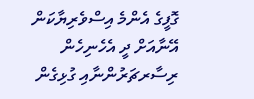ގޮފީގެ އެންމެ އިސްވެރިޔާކަން އޭނާއަށް ދީ އެހެނިހެން ރިސާރޗަރުންނާއި ގުޅިގެން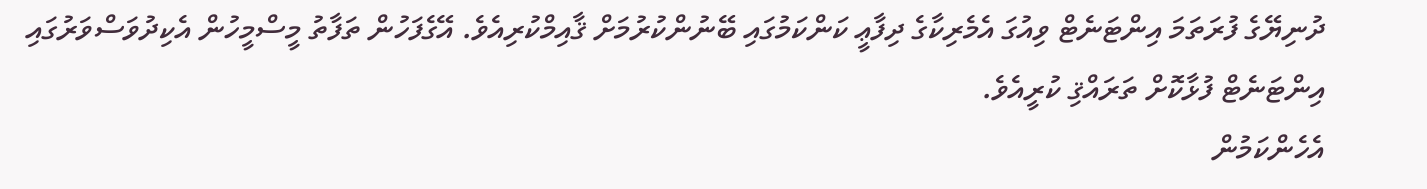ދުނިޔޭގެ ފުރަތަމަ އިންޓަނެޓް ވިއުގަ އެމެރިކާގެ ދިފާޢީ ކަންކަމުގައި ބޭނުންކުރުމަށް ޤާއިމްކުރިއެވެ. އޭގެފަހުން ތަފާތު މީސްމީހުން އެކިދުވަސްވަރުގައި އިންޓަނެޓް ފުޅާކޮށް ތަރައްޤި ކުރީއެވެ.
އެހެންކަމުން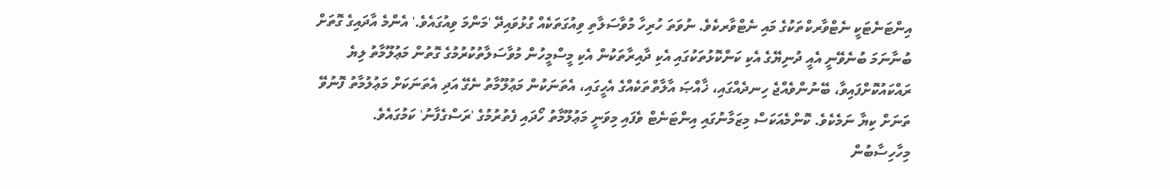އިންޓަނެޓަކީ ނެޓްވާރކްތަކުގެ މައި ނެޓްވާރކެވެ. ނުވަތަ ހުރިހާ މުވާސަލާތި ވިއުގަތަކެއް ގުޅުވައިދޭ 'މަންމަ ވިއުގައެވެ.' އެންމެ އާދައިގެ ގޮތަށް ބުނާނަމަ ބުނެވޭނީ އެއީ ދުނިޔޭގެ އެކި ކަންކޮޅުތަކުގައި އެކި ދާއިރާތަކުން އެކި މީސްމީހުން މުވާސަލާތުކުރުމުގެ ގޮތުން މަޢުލޫމާތު ލިޔެ ރައްކައުކޮށްފައިވާ، ބޭނުންވެއްޖެ ހިނދެއްގައި، ޚާއްޞަ އާލާތްތަކެއްގެ އެހީގައި، އެތަނަކުން މަޢުލޫމާތު ނެގޭ އަދި އެތަނަކަށް މަޢުލުމާތު ފޮނުވޭ ތަނަށް ކިޔާ ނަމެކެވެ. ކޮންމެއަކަސް މިޒަމާނުގައި އިންޓަނެޓް ވެފައި މިވަނީ މަޢުލޫމާތު ހޯދައި ފެތުރުމުގެ 'ރަސްގެފާނު' ކަމުގައެވެ.
މިހާހިސާބުން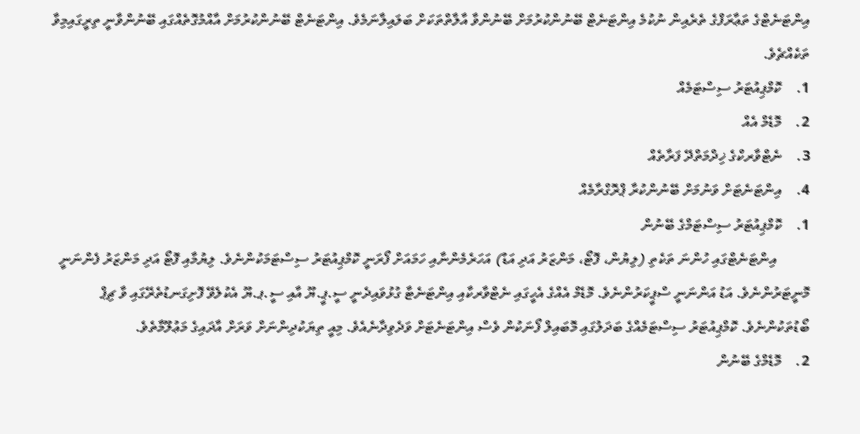އިންޓަނެޓްގެ ތަޢާރަފްގެ ތެރެއިން ނުކުމެ އިންޓަނެޓް ބޭނުންކުރުމަށް ބޭނުންވާ އާލާތްތަކަށް ބަލައިލާނަމެވެ. އިންޓަނެޓް ބޭނުންކުރުމަށް އާއްމުގޮތެއްގައި ބޭނުންވާނީ ތިރީގައިމިވާ ތަކެއްޗެވެ.
1.    ކޮމްޕިއުޓަރު ސިސްޓަމެއް
2.    މޮޑެމް އެއް
3.    ނެޓްވާރކްގެ ޚިދްމަތްދޭ ފަރާތެއް
4.    އިންޓަނެޓަށް ވަނުމަށް ބޭނުންކުރާ ޕްރޮގްރާމެއް
1.    ކޮމްޕިއުޓަރު ސިސްޓަމްގެ ބޭނުން
         އިންޓަނެޓްގައި ހުންނަ ތަކެތި (ލިޔުން، ފޮޓޯ، މަންޒަރު އަދި އަޑު) އަހަރެމެންނާއި ހަމައަށް ފޯރަނީ ކޮމްޕިއުޓަރު ސިސްޓަމަކުންނެވެ. ލިޔުމާއި ފޮޓޯ އަދި މަންޒަރު ފެންނަނީ މޮނީޓަރުންނެވެ. އަޑު އަންނަނީ ސްޕީކަރުންނެވެ. މޮޑެމް އެއްގެ އެހީގައި ނެޓްވާރކާއި އިންޓަނެޓާ ގުޅުވައިދެނީ ސީ.ޕީ.ޔޫ އާއި ސީ.ޕ.ޔޫ އެކުލެވޭ ފޮށިގަނޑުތެރޭގައި ވާ ޗިޕް ބޯޑުތަކުންނެވެ. ކޮމްޕިއުޓަރު ސިސްޓަމެއްގެ ބަދަލުގައި މޮބައިލް ފޯނަކުން ވެސް އިންޓަނެޓަށް ވަދެވިދާނެއެވެ. މިއީ ތިޔަކުދިންނަށް ވަރަށް އާދައިގެ މަޢުލޫމާތެވެ.
2.    މޮޑެމްގެ ބޭނުން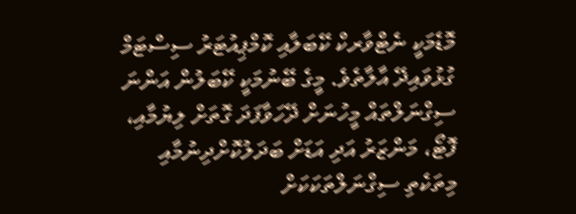މޮޑެމަކީ ނެޓްވާރކް ކޭބަލާއި ކޮމްޕިއުޓަރު ސިސްޓަމް ގުޅުވައިދޭ އާލާތެވެ. މީގެ ބޭނުމަކީ ކޭބަލުން އަންނަ ސިގްނަލްތައް މީހުނަށް ދޭހަވާފަދަ ގޮތަށް ލިޔުމާއި، ފޮޓޯ، މަންޒަރު އަދި އަޑަށް ބަދަލުކޮށްދިނުމާއި މިތަކެތި ސިގްނަލްތަކަކަށް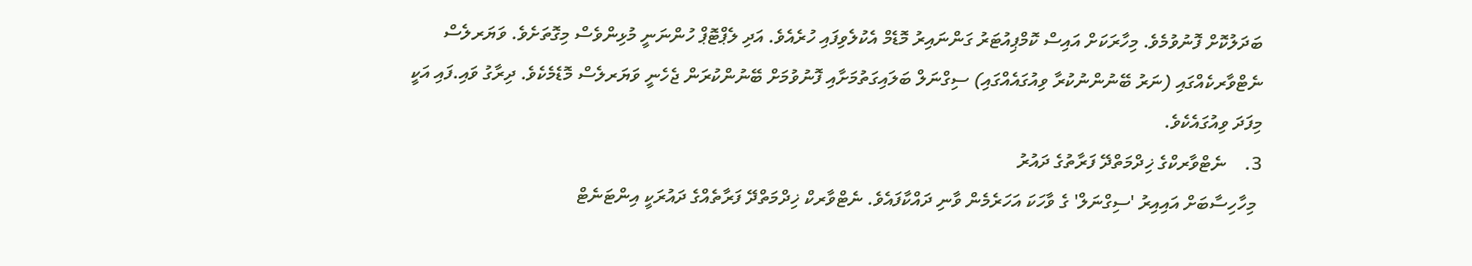ބަދަލުކޮށް ފޮނުވުމެވެ. މިހާރަކަށް އައިސް ކޮމްޕިއުޓަރު ގަންނައިރު މޮޑެމް އެކުލެވިފައި ހުރެއެވެ. އަދި ލެޕްޓޮޕް ހުންނަނީ މުޅިންވެސް މިގޮތަށެވެ. ވަޔަރލެސް ނެޓްވާރކެއްގައި (ނަރު ބޭނުންނުކުރާ ވިއުގައެއްގައި) ސިގްނަލް ބަލައިގަތުމަށާއި ފޮނުވުމަށް ބޭނުންކުރަން ޖެހެނީ ވަޔަރލެސް މޮޑެމެކެވެ. ދިރާގު ވައި.ފައި އަކީ މިފަދަ ވިއުގައެކެވެ.
3.    ނެޓްވާރކްގެ ޚިދްމަތްދޭ ފަރާތުގެ ދައުރު
 މިހާހިސާބަށް އައިއިރު 'ސިގްނަލް' ގެ ވާހަކަ އަހަރެމެން ވާނި ދައްކާފައެވެ. ނެޓްވާރކް ޚިދްމަތްދޭ ފަރާތެއްގެ ދައުރަކީ އިންޓަނެޓް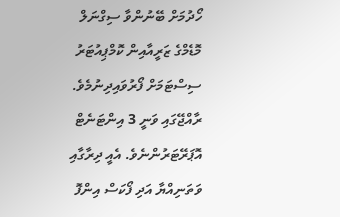ހޯދުމަށް ބޭނުންވާ ސިގްނަލް މޮޑެމްގެ ޒަރީއާއިން ކޮމްޕިއުޓަރު ސިސްޓަމަށް ފޯރުވައިދިނުމެވެ. ރާއްޖޭގައި ވަނީ 3 އިންޓަނެޓް އޮޕަރޭޓަރުންނެވެ. އެއީ ދިރާގާއި ވަތަނިއްޔާ އަދި ފޯކަސް އިންފޮ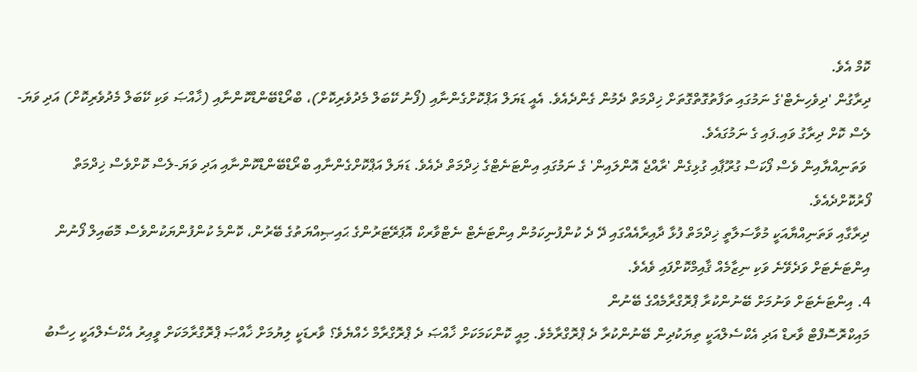ކޮމް އެވެ.
ދިރާގުން 'ދިވެހިނެޓް'ގެ ނަމުގައި ތަފާތުގޮތްގޮތަށް ޚިދްމަތް ދެމުން ގެންދެއެވެ. އެއީ ޑަޔަލް އަޕްކޮށްގެންނާއި (ފޯނު ކޭބަލް މެދުވެރިކޮށް)، ބްރޯޑްބޭންޑްކޮންނާއި (ޚާއްޞަ ވަކި ކޭބަލް މެދުވެރިކޮށް) އަދި ވަޔަ-ލެސް ކޮށް ދިރާގު ވައި.ފައި ގެ ނަމުގައެވެ.
 ވަތަނިއްޔާއިން ވެސް ފޯކަސް ގުރޫޕާއި ގުޅިގެން 'ރާއްޖެ އޮންލައިން' ގެ ނަމުގައި އިންޓަނެޓްގެ ޚިދްމަތް ދެއެވެ. ޑަޔަލް އަޕްކޮށްގެންނާއި ބްރޯޑްބޭންޑްކޮންނާއި އަދި ވަޔަ-ލެސް ކޮށްވެސް ޚިދްމަތް ފޯރުކޮށްދެއެވެ.
ދިރާގާއި ވަތަނިއްޔާއަކީ މުވާސަލާތީ ޚިދްމަތް ފުޅާ ދާއިރާއެއްގައި ދޭ ދެ ކުންފުނިކަމުން އިންޓަނެޓް ނެޓްވާރކް އޮޕަރޭޓަރުންގެ ޙައިޞިއްޔަތުގެ ބޭރުން، ކޮންމެ ކުންފުންޔަކުންވެސް މޮބައިލް ފޯނުން އިންޓަނެޓަށް ވަދެވޭނެ ވަކި ނިޒާމެއް ޤާއިމްކޮށްފައި ވެއެވެ.
4. އިންޓަނެޓަށް ވަނުމަށް ބޭނުންކުރާ ޕްރޮގްރާމެއްގެ ބޭނުން
މައިކްރޮސޮފްޓް ވާރޑް އަދި އެކްސެލްއަކީ ތިޔަކުދިން ބޭނުންކުރާ ދެ ޕްރޮގްރާމެވެ. މިއީ ކޮންކަމަކަށް ޚާއްޞަ ދެ ޕްރޮގްރާމް ހެއްޔެވެ؟ ވާރޑަކީ ލިޔުމަށް ޚާއްޞަ ޕްރޮގްރާމަކަށް ވީއިރު އެކްސެލްއަކީ ހިސާބު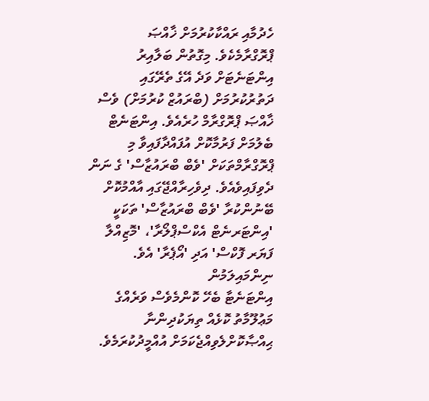ހެދުމާއި ރައްކާކުރުމަށް ޚާއްޞަ ޕްރޮގްރާމެކެވެ. މިގޮތުން ބަލާއިރު އިންޓަނެޓަށް ވަދެ އޭގެ ތެރޭގައި ދަތުރުކުރުމަށް (ބްރައުޒް ކުރުމަށް) ވެސް ޚާއްޞަ ޕްރޮގްރާމް ހުރެއެވެ. އިންޓަނެޓް ބެލުމަށް ފަރުމާކޮށް އުފައްދާފައިވާ މި ޕްރޮގްރާމްތަކަށް 'ވެބް ބްރައުޒާސް' ގެ ނަން ދެވިފައިވެއެވެ. ދިވެހިރާއްޖޭގައި އާއްމުކޮށް ބޭނުންކުރާ 'ވެބް ބްރައުޒާސް' ތަކަކީ 'އިންޓަރނެޓް އެކްސްޕްލޯރާ'، 'މޮޒިއްލާ ފަޔަރ ފޮކްސް' އަދި 'އޯޕެރާ' އެވެ.
ނިންމައިލަމުން
އިންޓަނެޓާ ބެހޭ ކޮންމެވެސް ވަރެއްގެ މަޢުލޫމާތު ކޮޅެއް ތިޔަކުދިންނާ ޙިއްޞާކޮށްލެވިއްޖެކަމަށް އުއްމީދުކުރަމެވެ.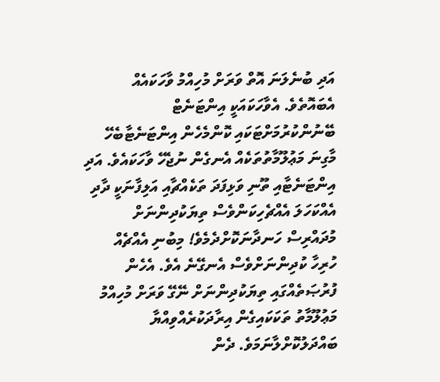އަދި ބުނެލަނަ އޮތް ވަރަށް މުހިއްމު ވާހަކައެއް އެބައޮތެވެ. އެވާހަކައަކީ އިންޓަނެޓް ބޭނުންކުރުމަށްޓަކައި ކޮންމެހެން އިންޓަނެޓާބެހޭ މާގިނަ މަޢުލޫމާތުތަކެއް އެނގެން ނުޖެހޭ ވާހަކައެވެ. އަދި އިންޓަނެޓާއި ތޫނި ވަޅިފަދަ ތަކެއްޗާއި އަލިފާނަކީ ދާދި އެއްކަހަލަ އެއްޗެހިކަންވެސް ތިޔަކުދިންނަށް މުދައްރިސް ހަނދާނަކޮށްދެމެވެ! މިބުނި އެއްޗެއް ހުރިހާ ކުދިންނަށްވެސް އެނގޭނެ އެވެ. އެހެން ފުރުޞަތެއްގައި ތިޔަކުދިންނަށް ނޭގޭ ވަރަށް މުހިއްމު މަޢުލޫމާތު ތަކަކައިގެން އިރާދަކުރެއްވިއްޔާ ބައްދަލުކޮށްލާނަމަވެ. ދެން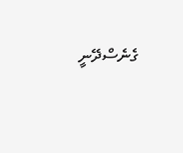ގެނެސްދޭނީ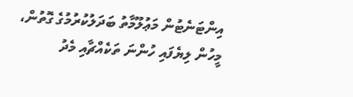އިންޓަނެޓުން މަޢުލޫމާތު ބަދަލުކުރުމުގެ ގޮތުން، މީހުން ލިޔެފައި ހުންނަ ތަކެއްޗާއި މެދު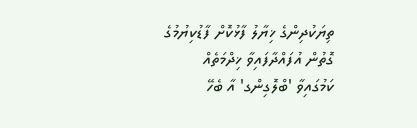ތިޔަކުދިންގެ ޚިޔާލު ފާޅުކޮށް ފާޑުކިޔުމުގެ ގޮތުން އުފައްދާފައިވާ ޚިދްމަތެއް ކަމުގައިވާ 'ބްލޮގިންގ' އާ ބެހޭ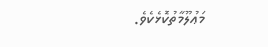މަޢުލޫމާތުކޮޅެކެވެ.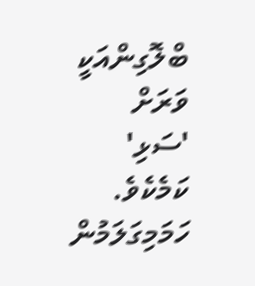ބްލޮގިންއަކީ ވަރަށް 'ސަޅި' ކަމެކެވެ.
ހަމަމިގަލަމުން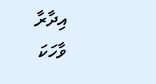އިދާރާ
ވާހަކަ